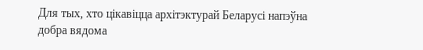Для тых, хто цікавіцца архітэктурай Беларусі напэўна добра вядома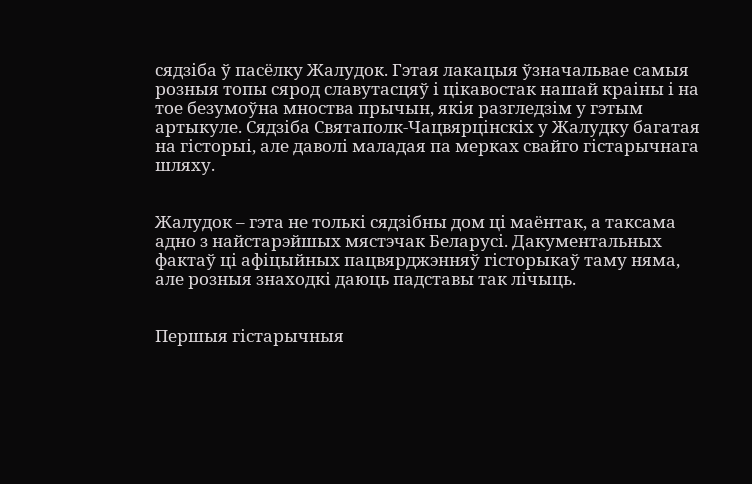сядзіба ў пасёлку Жалудок. Гэтая лакацыя ўзначальвае самыя розныя топы сярод славутасцяў і цікавостак нашай краіны і на тое безумоўна мноства прычын, якія разгледзім у гэтым артыкуле. Сядзіба Святаполк-Чацвярцінскіх у Жалудку багатая на гісторыі, але даволі маладая па мерках свайго гістарычнага шляху.


Жалудок – гэта не толькі сядзібны дом ці маёнтак, а таксама адно з найстарэйшых мястэчак Беларусі. Дакументальных фактаў ці афіцыйных пацвярджэнняў гісторыкаў таму няма, але розныя знаходкі даюць падставы так лічыць.


Першыя гістарычныя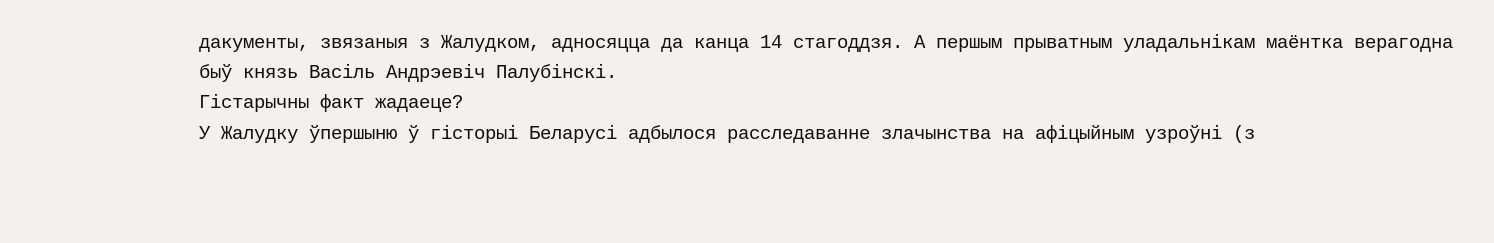дакументы, звязаныя з Жалудком, адносяцца да канца 14 стагоддзя. А першым прыватным уладальнікам маёнтка верагодна быў князь Васіль Андрэевіч Палубінскі.
Гістарычны факт жадаеце?
У Жалудку ўпершыню ў гісторыі Беларусі адбылося расследаванне злачынства на афіцыйным узроўні (з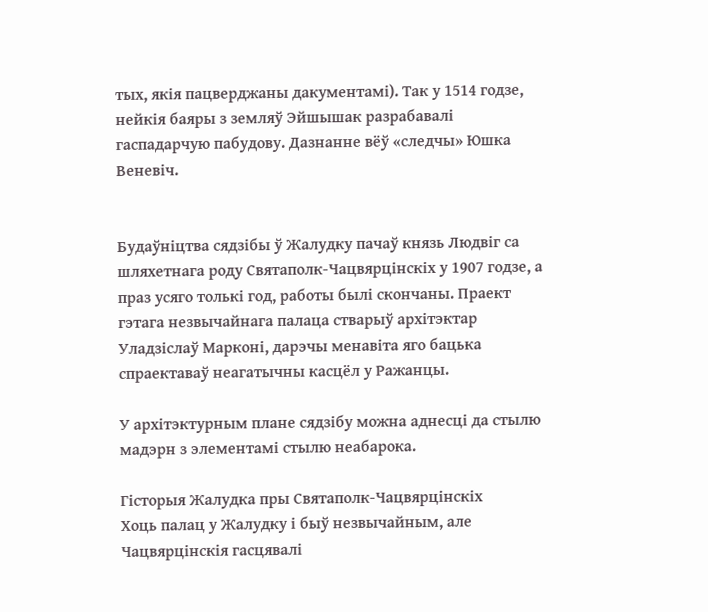тых, якія пацверджаны дакументамі). Так у 1514 годзе, нейкія баяры з земляў Эйшышак разрабавалі гаспадарчую пабудову. Дазнанне вёў «следчы» Юшка Веневіч.


Будаўніцтва сядзібы ў Жалудку пачаў князь Людвіг са шляхетнага роду Святаполк-Чацвярцінскіх у 1907 годзе, а праз усяго толькі год, работы былі скончаны. Праект гэтага незвычайнага палаца стварыў архітэктар Уладзіслаў Марконі, дарэчы менавіта яго бацька спраектаваў неагатычны касцёл у Ражанцы.

У архітэктурным плане сядзібу можна аднесці да стылю мадэрн з элементамі стылю неабарока.

Гісторыя Жалудка пры Святаполк-Чацвярцінскіх
Хоць палац у Жалудку і быў незвычайным, але Чацвярцінскія гасцявалі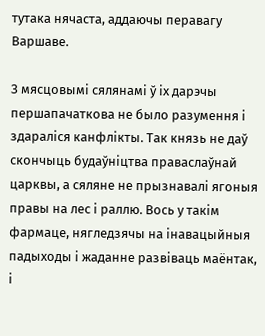тутака нячаста, аддаючы перавагу Варшаве.

З мясцовымі сялянамі ў іх дарэчы першапачаткова не было разумення і здараліся канфлікты. Так князь не даў скончыць будаўніцтва праваслаўнай царквы, а сяляне не прызнавалі ягоныя правы на лес і раллю. Вось у такім фармаце, нягледзячы на інавацыйныя падыходы і жаданне развіваць маёнтак, і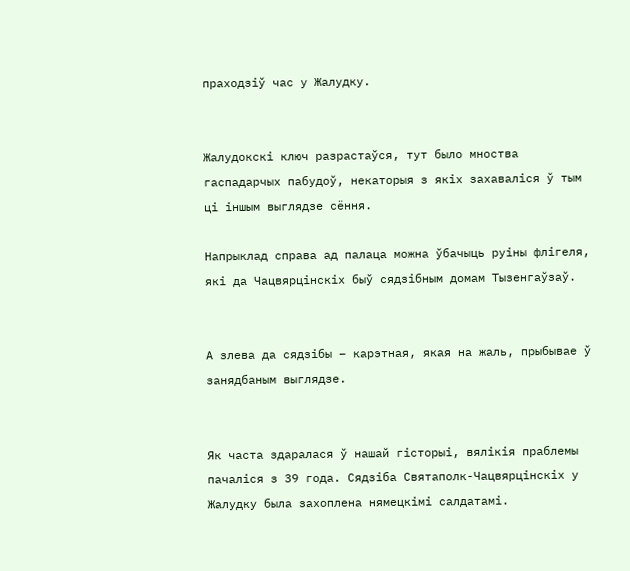праходзіў час у Жалудку.


Жалудокскі ключ разрастаўся, тут было мноства гаспадарчых пабудоў, некаторыя з якіх захаваліся ў тым ці іншым выглядзе сёння.

Напрыклад справа ад палаца можна ўбачыць руіны флігеля, які да Чацвярцінскіх быў сядзібным домам Тызенгаўзаў.


А злева да сядзібы – карэтная, якая на жаль, прыбывае ў занядбаным выглядзе.


Як часта здаралася ў нашай гісторыі, вялікія праблемы пачаліся з 39 года. Сядзіба Святаполк-Чацвярцінскіх у Жалудку была захоплена нямецкімі салдатамі.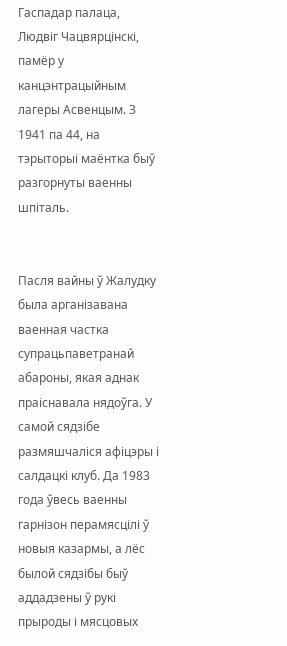Гаспадар палаца, Людвіг Чацвярцінскі, памёр у канцэнтрацыйным лагеры Асвенцым. З 1941 па 44, на тэрыторыі маёнтка быў разгорнуты ваенны шпіталь.


Пасля вайны ў Жалудку была арганізавана ваенная частка супрацьпаветранай абароны, якая аднак праіснавала нядоўга. У самой сядзібе размяшчаліся афіцэры і салдацкі клуб. Да 1983 года ўвесь ваенны гарнізон перамясцілі ў новыя казармы, а лёс былой сядзібы быў аддадзены ў рукі прыроды і мясцовых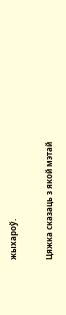жыхароў.

Цяжка сказаць з якой мэтай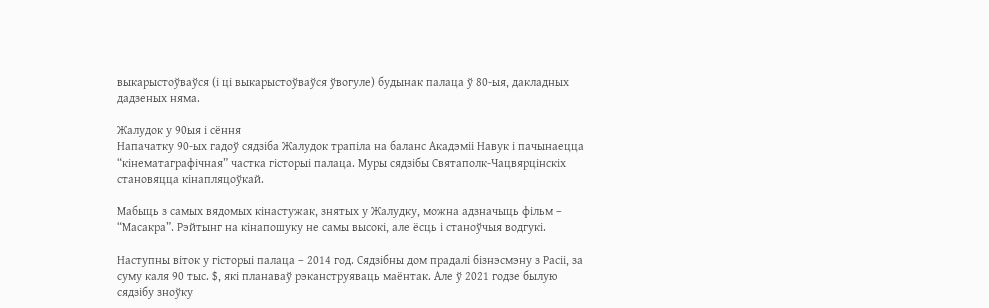выкарыстоўваўся (і ці выкарыстоўваўся ўвогуле) будынак палаца ў 80-ыя, дакладных дадзеных няма.

Жалудок у 90ыя і сёння
Напачатку 90-ых гадоў сядзіба Жалудок трапіла на баланс Акадэміі Навук і пачынаецца “кінематаграфічная” частка гісторыі палаца. Муры сядзібы Святаполк-Чацвярцінскіх становяцца кінапляцоўкай.

Мабыць з самых вядомых кінастужак, знятых у Жалудку, можна адзначыць фільм – “Масакра”. Рэйтынг на кінапошуку не самы высокі, але ёсць і станоўчыя водгукі.

Наступны віток у гісторыі палаца – 2014 год. Сядзібны дом прадалі бізнэсмэну з Расіі, за суму каля 90 тыс. $, які планаваў рэканструяваць маёнтак. Але ў 2021 годзе былую сядзібу зноўку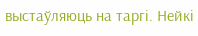выстаўляюць на таргі. Нейкі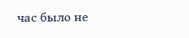час было не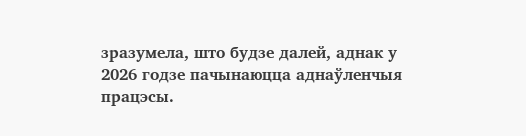зразумела, што будзе далей, аднак у 2026 годзе пачынаюцца аднаўленчыя працэсы.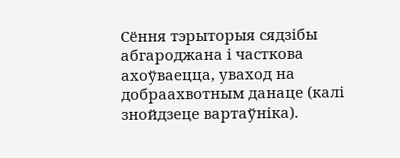Сёння тэрыторыя сядзібы абгароджана і часткова ахоўваецца, уваход на добраахвотным данаце (калі знойдзеце вартаўніка).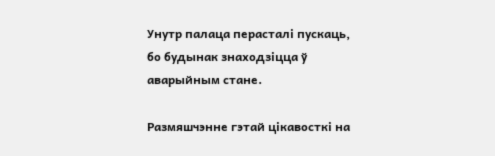Унутр палаца перасталі пускаць, бо будынак знаходзіцца ў аварыйным стане.

Размяшчэнне гэтай цікавосткі на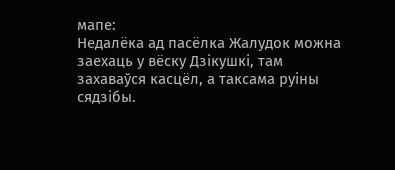мапе:
Недалёка ад пасёлка Жалудок можна заехаць у вёску Дзікушкі, там захаваўся касцёл, а таксама руіны сядзібы.